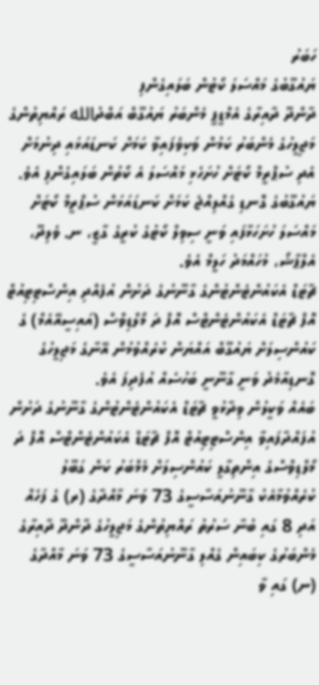ހަބަރު
ޔައުގޫބުގެ މައްސަލަ ކޯޓުން ބަލައިގެންފި
ދާންދޫ ދާއިރާގެ އެމްޑީޕީ މެންބަރު ޔައުގޫބް އަބްދުالله ރައްޔިތުންގެ މަޖިލީހުގެ މެންބަރު ކަމުން ވަކިވެފައިވާ ކަމަށް ކަނޑައަޅައި ދިނުމަށް އެދި ސުޕްރީމް ކޯޓަށް ހުށަހެޅި މައްސަލަ އެ ކޯތުން ބަލައިގެންފި އެވެ.
ޔައުގޫބުގެ ގޮނޑި ގެއްލިއްޖެ ކަމަށް ކަނޑައަޅަން ސުޕްރީމް ކޯޓަށް މައްސަލަ ހުށަހަޅާފައި ވަނީ ސިވިލް ކޯޓުގެ ކުރީގެ ގާޒީ، ނ. ވެލިދޫ، އެލްޕާޝޯ، މުހައްމަދު ހަލީމް އެވެ.
ޗާޓަޑް އެކައުންޓެންޓުންގެ ގާނޫނުގެ ދަށުން އުފެއްދި އިންސްޓިޓިއުޓް އޮފް ޗާޓަޑް އެކައުންޓެންޓްސް އޮފް ދަ މޯލްޑިވްސް (އައިސީއޭއެމް) ގެ ކައުންސިލަށް ޔައުގޫބް އައްޔަން ކުރެއްވުމުން އޭނާގެ މަޖިލީހުގެ ގޮނޑިއާމެދު ވަނީ ގާނޫނީ ބަހުސެއް އުފެދިފަ އެވެ.
ބައެއް ވަކީލުން ވިދާޅުވީ ޗާޓަޑް އެކައުންޓެންޓުންގެ ގާނޫނުގެ ދަށުން އުފައްދާފައިވާ އިންސްޓިޓިއުޓް އޮފް ޗާޓަޑް އެކައުންޓެންޓްސް އޮފް ދަ މޯލްޑިވްސްގެ އިންތިގާލީ ކައުންސިލަށް މެމްބަރު ކަން ގަބޫލު ކުރެއްވުމާއެކު ގާނޫނުއަސާސީގެ 73 ވަނަ މާއްދާގެ (ރ) ގެ ފަހެއް އަދި 8 ގައި ބުނާ ސަރުތު ރައްޔިތުންގެ މަޖިލީހުގެ ދާންދޫ ދާއިރާގެ މެންބަރުގެ ކިބައިން ގެއްލި ގާނޫނުއަސާސީގެ 73 ވަނަ މާއްދާގެ (ނ) ގައި ވާ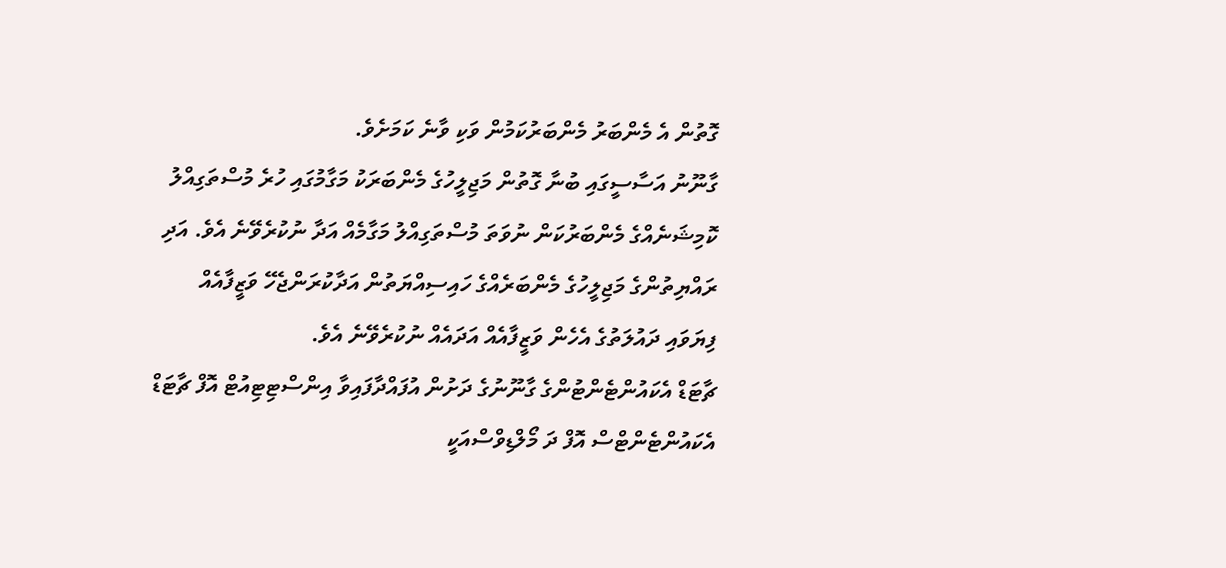ގޮތުން އެ މެންބަރު މެންބަރުކަމުން ވަކި ވާނެ ކަމަށެވެ.
ގާނޫނު އަސާސީގައި ބުނާ ގޮތުން މަޖިލީހުގެ މެންބަރަކު މަގާމުގައި ހުރެ މުސްތަގިއްލު ކޮމިޝަނެއްގެ މެންބަރުކަން ނުވަތަ މުސްތަގިއްލު މަގާމެއް އަދާ ނުކުރެވޭނެ އެވެ. އަދި ރައްޔިތުންގެ މަޖިލީހުގެ މެންބަރެއްގެ ހައިސިއްޔަތުން އަދާކުރަންޖެހޭ ވަޒީފާއެއް ފިޔަވައި ދައުލަތުގެ އެހެން ވަޒީފާއެއް އަދައެއް ނުކުރެވޭނެ އެވެ.
ޗާޓަޑް އެކައުންޓެންޓުންގެ ގާނޫނުގެ ދަށުން އުފައްދާފައިވާ އިންސްޓިޓިއުޓް އޮފް ޗާޓަޑް އެކައުންޓެންޓްސް އޮފް ދަ މޯލްޑިވްސްއަކީ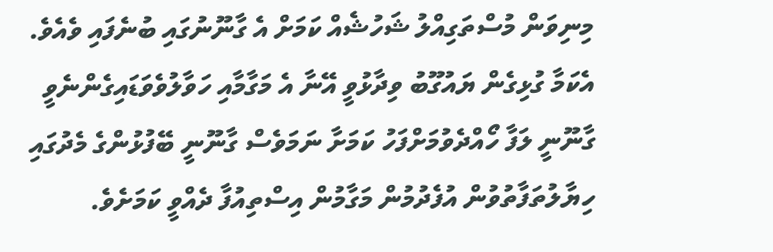މިނިވަން މުސްތަގިއްލު ޝަހުޝެއް ކަމަށް އެ ގާނޫނުގައި ބުނެފައި ވެއެވެ.
އެކަމާ ގުޅިގެން ޔައުގޫބު ވިދާޅުވީ އޭނާ އެ މަގާމާއި ހަވާލުވެވަޑައިގެންނެވީ ގާނޫނީ ލަފާ ހޯއްދެވުމަށްފަހު ކަމަށާ ނަމަވެސް ގާނޫނީ ބޭފުޅުންގެ މެދުގައި ހިޔާލުތަފާތުވުން އުފެދުމުން މަގާމުން އިސްތިއުފާ ދެއްވީ ކަމަށެވެ.